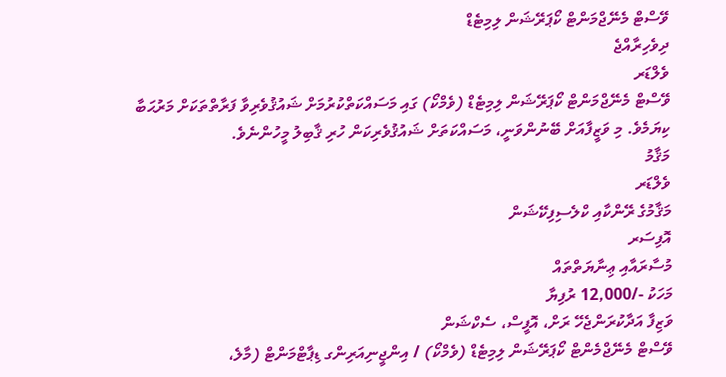ވޭސްޓް މެނޭޖްމަންޓް ކޯޕަރޭޝަން ލިމިޓެޑް
ދިވެހިރާއްޖެ
ވެލްޑަރ
ވޭސްޓް މެނޭޖްމަންޓް ކޯޕަރޭޝަން ލިމިޓެޑް (ވެމްކޯ) ގައި މަސައްކަތްކުރުމަށް ޝައުޤުވެރިވާ ފަރާތްތަކަށް މަރުޙަބާ ކިޔަމެވެ. މި ވަޒީފާއަށް ބޭނުންވަނީ، މަސައްކަތަށް ޝައުޤުވެރިކަން ހުރި ޤާބިލު މީހުންނެވެ.
މަޤާމު
ވެލްޑަރ
މަޤާމުގެ ރޭންކާއި ކްލެސިފިކޭޝަން
އޮފިސަރ
މުސާރައާއި ޢިނާޔަތްތައް
މަހަކު -/12,000 ރުފިޔާ
ވަޒިފާ އަދާކުރަންޖެހޭ ރަށް، އޮފީސް، ސެކްޝަން
ވޭސްޓް މެނޭޖްމެންޓް ކޯޕަރޭޝަން ލިމިޓެޑް (ވެމްކޯ) / އިންޖީނިއަރިންގ ޑިޕާޓްމަންޓް (މާލެ،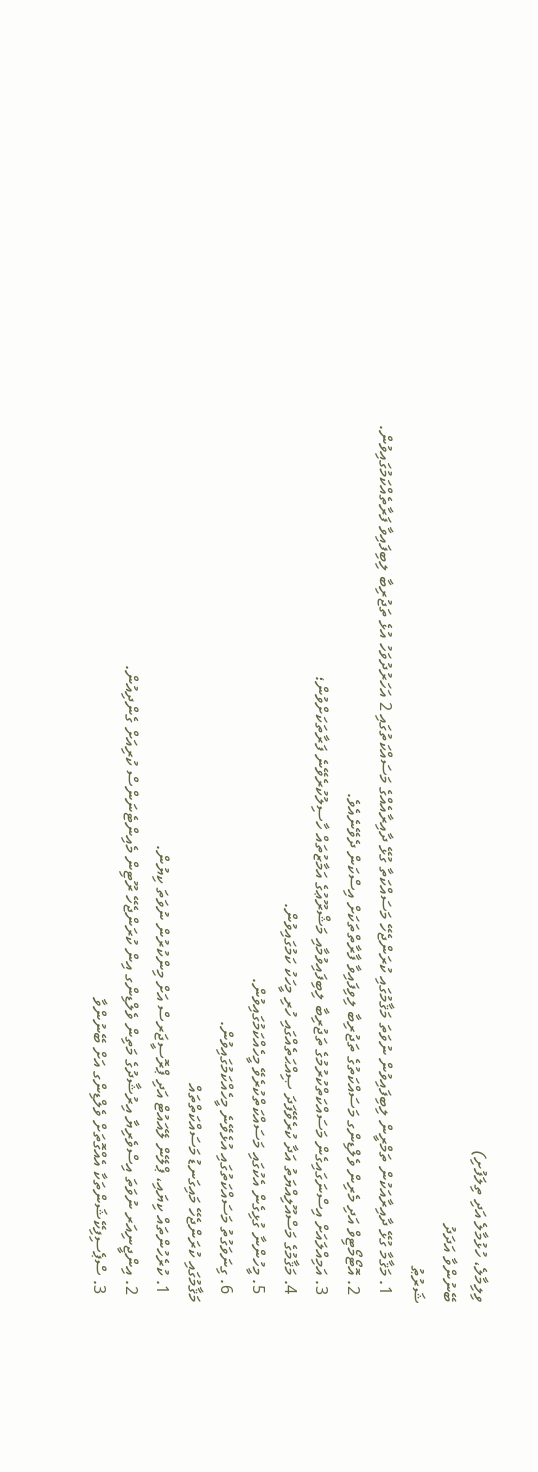ވިލިމާލެ، ހުޅުމާލެ އަދި ތިލަފުށި)
ބޭނުންވާ އަދަދު
ޝަރުޠު
  1. މަޤާމާ ގުޅޭ ދާއިރާއަކުން ތަމްރީން ލިބިފައިވުން ނުވަތަ މަޤާމުގައި ކުރަންޖެހޭ މަސައްކަތާ ގުޅޭ ދާއިރާއެއްގެ މަސައްކަތުގައި 2 އަހަރުދުވަހު އުޅެ ތަޖުރިބާ ލިބިފައިވާ ފަރާތެއްކަމުގައިވުން.
  2. އޮޓޯމޯޓިވް އަދި މެރިން ވެލްޑިންގ މަސައްކަތުގެ ތަޖުރިބާ ލިވިފައިވާ ފާރާތްތަކަށް އިސްކަން ދެވޭނެއެވެ.
  3. އަމިއްލައަށް އިސްނަގައިގެން މަސައްކަތްކުރުމުގެ ތަޖުރިބާ ލިބިފައިވުމާއި މަޝްރޫޢުގެ އަމާޒުތައް ހާސިލުކުރެވޭނެ ފަރާތަކަށްވުން؛
  4. މަޤާމުގެ މަސްއޫލިއްޔަތު އަދާ ކުރެވޭފަދަ ޞިއްޙަތެއްގައި ހުރި މީހަކު ކަމުގައިވުން.
  5. މީހުންނާ ގުޅިގެން އެކުގައި މަސައްކަތްކުރެވޭ މީހެއްކަމުގައިވުން.
  6. ގިނަވަގުތު މަސައްކަތުގައި އުޅެވޭނެ މީހެއްކަމުގައިވުން.
މަޤާމުގައި ކުރަންޖެހޭ މައިގަނޑު މަސައްކަތްތައް
  1. ކުރެހުންތައް ކިޔައި، ޕްލޭން ލޭއައުޓް އަދި ޕްރޮސީޖަރސް އަށް މިންކުރުން ނުވަތަ ކިޔުން.
  2. އިންޖީނިއަރ ނުވަތަ އިސްވެރިޔާ އިރުޝާދުގެ މަތިން ވެލްޑިންގ އިން ކުރަންޖެހޭ ރޫޓިން މެއިންޓެނަންސް ކުރިއަށް ގެންދިއުން.
  3. ސްޕެސިފިކޭޝަންތަކާ އެއްގޮތަށް ވެލްޑިންގ އަށް ބޭނުންވާ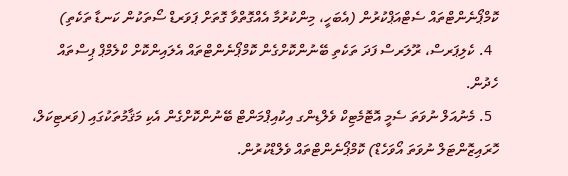ކޮމްޕޯނެންޓްތައް ސެޓްއަޕްކުރުން (އެބަހީ، މިންކުރުމާ އެއްގޮތްވާ ގޮތަށް ޕަވަރޑް ސޯތަކުން ކަނޑާ ތަކެތި)
  4. ކެލިޕަރސް، ރޫލަރސް ފަދަ ތަކެތި ބޭނުންކޮށްގެން ކޮމްޕޯނެންޓްތައް އެލައިންކޮށް ކްލެމްޕް ޕިސްތައް ހެދުން.
  5. މެނުއަލް ނުވަތަ ސެމީ އޮޓޮމެޓިކް ވެލްޑިންގ އިކުއިޕްމަންޓް ބޭނުންކޮށްގެން އެކި މަޤާމުތަކުގައި (ވަރޓިކަލް، ހޮރައިޒޮންޓަލް ނުވަތަ އޯވަހެޑް) ކޮމްޕޯނެންޓްތައް ވެލްޑްކުރުން.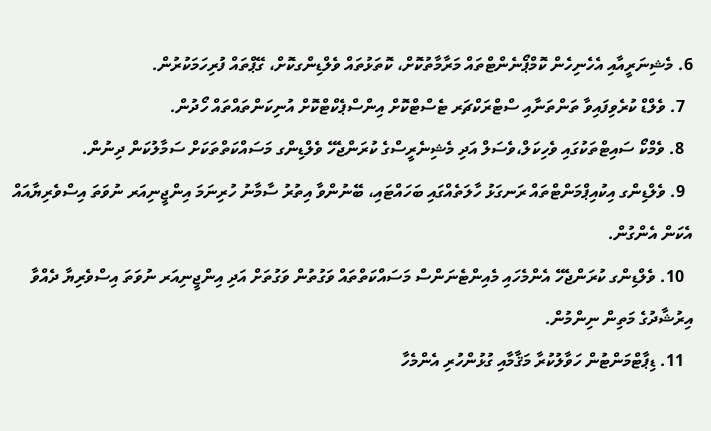6. މެޝިނަރީއާއި އެހެނިހެން ކޮމްޕޯނެންޓްތައް މަރާމާތުކޮށް، ކޮތަޅުތައް ވެލްޑިންގކޮށް، ގޭޕްތައް ފުރިހަމަކުރުން.
  7. ވެލްޑް ކުރެވިފައިވާ ތަންތަނާއި ސްޓްރަކްޗަރ ޓެސްޓްކޮށް އިންސްޕެކްޓްކޮށް އުނިކަންތައްތައް ހޯދުން.
  8. ވެމްކޯ ސައިޓްތަކުގައި ވެހިކަލް،ވެސަލް އަދި މެޝިނެރީސްގެ ކުރަންޖެހޭ ވެލްޑިންގ މަސައްކަތްތަކަށް ސަމާލުކަން ދިނުން.
  9. ވެލްޑިންގ އިކުއިޕްމަންޓްތައް ރަނގަޅު ހާލަތެއްގައި ބަހައްޓައި، ބޭނުންވާ އިތުރު ސާމާނު ހުރިނަމަ އިންޖީނިއަރ ނުވަތަ އިސްވެރިޔާއައް އެކަން އެންގުން.
  10. ވެލްޑިންގ ކުރަންޖެހޭ އެންމެހައި މެއިންޓެނަންސް މަސައްކަތްތައް ވަގުތުން ވަގުތަށް އަދި އިންޖީނިއަރ ނުވަތަ އިސްވެރިޔާ ދެއްވާ އިރުޝާދުގެ މަތިން ނިންމުން.
  11. ޑިޕާޓްމަންޓުން ހަވާލުކުރާ މަޤާމާއި ގުޅުންހުރި އެންމެހާ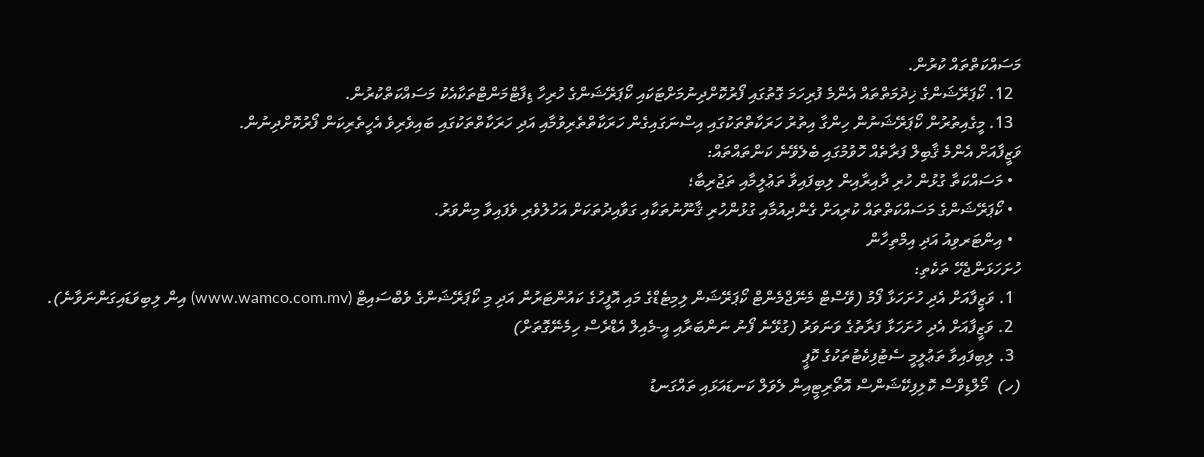މަސައްކަތްތައް ކުރުން.
  12. ކޯޕަރޭޝަންގެ ޚިދުމަތްތައް އެންމެ ފުރިހަމަ ގޮތުގައި ފޯރުކޮށްދިނުމަށްޓަކައި ކޯޕަރޭޝަންގެ ހުރިހާ ޑިފާޓްމަންޓްތަކާއެކު މަސައްކަތްކުރުން.
  13. މީގެއިތުރުން ކޯޕަރޭޝަނުން ހިންގާ އިތުރު ހަރަކާތްތަކުގައި އިސްނަގައިގެން ހަރަކާތްތެރިވުމާއި އަދި ހަރަކާތްތަކުގައި ބައިވެރިވެ އެހީތެރިކަން ފޯރުކޮށްދިނުން.
ވަޒީފާއަށް އެންމެ ޤާބިލް ފަރާތެއް ހޮވުމުގައި ބެލެވޭނެ ކަންތައްތައް:
  • މަސައްކަތާ ގުޅުން ހުރި ދާއިރާއިން ލިބިފައިވާ ތަޢުލީމާއި ތަޖުރިބާ؛
  • ކޯޕަރޭޝަންގެ މަސައްކަތްތައް ކުރިއަށް ގެންދިއުމާއި ގުޅުންހުރި ޤާނޫނުތަކާއި ގަވާއިދުތަކަށް އަހުލުވެރި ވެފައިވާ މިންވަރު.
  • އިންޓަރވިއު އަދި އިމްތިހާން
ހުށަހަޅަންޖެހޭ ތަކެތި:
  1. ވަޒީފާއަށް އެދި ހުށަހަޅާ ފޯމު (ވޭސްޓް މެނޭޖްމެންޓް ކޯޕަރޭޝަން ލިމިޓެޑްގެ މައި އޮފީހުގެ ކައުންޓަރުން އަދި މި ކޯޕަރޭޝަންގެ ވެބްސައިޓް (www.wamco.com.mv) އިން ލިބިވަޑައިގަންނަވާނެ).
  2. ވަޒީފާއަށް އެދި ހުށަހަޅާ ފަރާތުގެ ވަނަވަރު (ގުޅޭނެ ފޯނު ނަންބަރާއި އީ-މެއިލް އެޑްރެސް ހިމެނޭގޮތަށް)
  3. ލިބިފައިވާ ތަޢުލީމީ ސެޓުފިކެޓުތަކުގެ ކޮޕީ
(ހ)  މޯލްޑިވްސް ކޮލިފިކޭޝަންސް އޮތޯރިޓީއިން ލެވަލް ކަނޑައަޅައި ތައްގަނޑު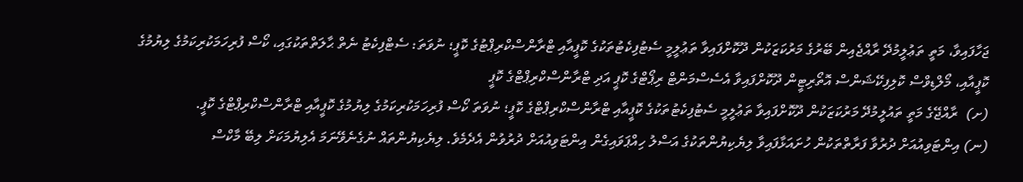ޖަހާފައިވާ، މަތީ ތަޢުލީމުދޭ ރާއްޖެއިން ބޭރުގެ މަރުކަޒަކުން ދޫކޮށްފައިވާ ތަޢުލީމީ ސެޓުފިކެޓުތަކުގެ ކޮޕީއާއި ޓްރާންސްކްރިޕްޓުގެ ކޮޕީ؛ ނުވަތަ: ސެޓްފިކެޓު ނެތް ޙާލަތްތަކުގައި، ކޯސް ފުރިހަމަކުރިކަމުގެ ލިޔުމުގެ ކޮޕީއާއި، މޯލްޑިވްސް ކޮލިފިކޭޝަންސް އޮތޯރިޓީން ދޫކޮށްފައިވާ އެސެސްމަންޓް ރިޕޯޓްގެ ކޮޕީ އަދި ޓްރާންސްކްރިޕްޓްގެ ކޮޕީ
(ށ)  ރާއްޖޭގެ މަތީ ތައުލީމުދޭ މަރުކަޒަކުން ދޫކޮށްފައިވާ ތަޢުލީމީ ސެޓުފިކެޓުތަކުގެ ކޮޕީއާއި ޓްރާންސްކްރިޕްޓްގެ ކޮޕީ؛ ނުވަތަ ކޯސް ފުރިހަމަކުރިކަމުގެ ލިޔުމުގެ ކޮޕީއާއި ޓްރާންސްކްރިޕްޓްގެ ކޮޕީ.
(ނ) އިންޓަވިއުއަށް ދުރުވާ ފަރާތްތަކުން ހުށައަޅާފައިވާ ލިޔެކިޔުންތަކުގެ އަސްލު ހިއްޕަވައިގެން އިންޓަވިއުއަށް ދުރުވުން އެދެމެވެ. ލިޔެކިޔުންތައް ނުގެނެވޭނަމަ އެލިޔުމަކަށް ލިބޭ މާކްސް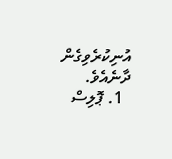އުނިކުރެވިގެން ދާނެއެވެ.
  1. ޕޮލިސް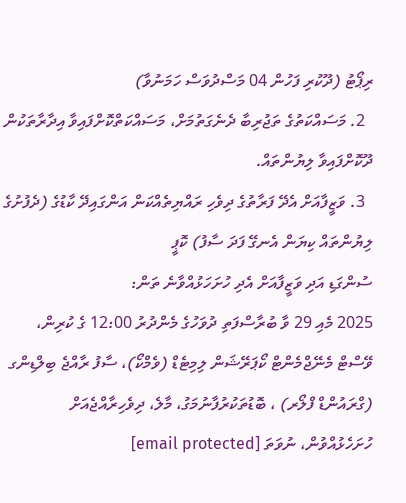ރިޕޯޓު (ދޫކުރި ފަހުން 04 މަސްދުވަސް ހަމަނުވާ)
  2. މަސައްކަތުގެ ތަޖުރިބާ ދެނެގަތުމަށް، މަސައްކަތްކޮށްފައިވާ އިދާރާތަކުން ދޫކޮށްފައިވާ ލިޔުންތައް.
  3. ވަޒީފާއަށް އެދޭ ފަރާތުގެ ދިވެހި ރައްޔިތެއްކަން އަންގައިދޭ ކާޑުގެ (ދެފުށުގެ ލިޔުންތައް ކިޔަން އެނގޭ ފަދަ ސާފު) ކޮޕީ
ސުންގަޑި އަދި ވަޒީފާއަށް އެދި ހުށަހަޅުއްވާނެ ތަން:
2025 މެއި 29 ވާ ބުރާސްފަތި ދުވަހުގެ މެންދުރު 12:00 ގެ ކުރިން، ވޭސްޓް މެނޭޖްމެންޓް ކޯޕަރޭޝަން ލިމިޓެޑް (ވެމްކޯ)، ސާފު ރާއްޖެ ބިލްޑިންގ (ގްރައުންޑް ފްލޯރ) ، ބޮޑުތަކުރުފާނުމަގު، މާލެ، ދިވެހިރާއްޖެއަށް ހުށަހެޅުއްވުން، ނުވަތަ [email protected]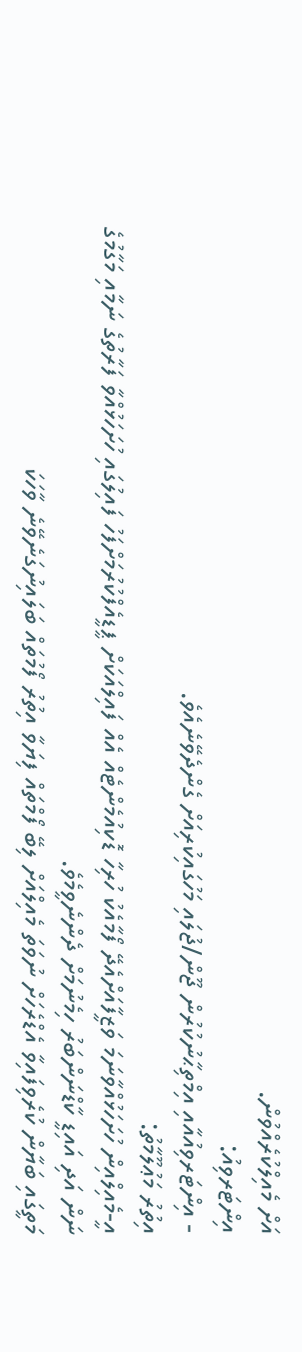އަށް މެއިލްކުރެއްވުން.
އިންޓަރވިއު:
- އިންޓަރވިއުއާއި އިމްތިޙާނުކުރުން ޖޫން/ޖުލައި މަހުގައިކުރިއަށް ގެންދެވޭނެއެވެ.
އިތުރު މަޢުލޫމާތު:
އީ-މެއިލްއިން ހުށަހަޅުއްވާނަމަ ވަޒީފާއަށްއެދޭ ފޯމާއެކު ހުރިހާ ޑޮކިއުމެންޓެއް އެއް ފައިލްއަކަށް ޕީޑީއެފްކުރުމަށްފަހު ފައިލުގައި ހުށަހަޅުއްވާ ފަރާތުގެ ނަމާއި މަގާމުގެ ނަން އަދި އައިޑީ ކާޑްނަންބަރު ހިމެނުމަށް ދެންނެވީމެވެ.
މަތީގައި ބަޔާން ކުރެވިފައިވާ އެޑްރެހަށް ނުވަތަ މެއިލްއަށް ލިބޭ ފޯމްތައް ފިޔަވާ އިތުރު ފޯމުތައް ބަލައިނުގަނެވޭނެ ވާހަކަ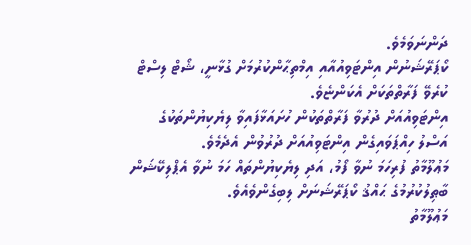ދަންނަވަމެވެ.
ކޯޕަރޭޝަނުން އިންޓަވިއުއާއި އިމްތިޙާންކުރުމަށް ގުޅާނީ، ޝޯޓް ލިސްޓް ކުރެވޭ ފަރާތްތަކަށް އެކަންޏެވެ.
އިންޓަވިއުއަށް ދުރުވާ ފަރާތްތަކުން ހުށައަޅާފައިވާ ލިޔެކިޔުންތަކުގެ އަސްލު ހިއްޕަވައިގެން އިންޓަވިއުއަށް ދުރުވުން އެދެމެވެ.
މަޢުލޫމާތު ފުރިހަމަ ނުވާ ފޯމު، އަދި ލިޔެކިޔުންތައް ހަމަ ނުވާ އެޕްލިކޭޝަން ބާޠިލުކުރުމުގެ ޙައްޤު ކޯޕަރޭޝަނަށް ލިބިގެންވެއެވެ.
މަޢުލޫމާތު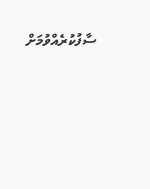ސާފުކުރެއްވުމަށް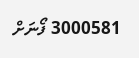3000581 ފޯނަށް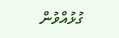ގުޅުއްވުން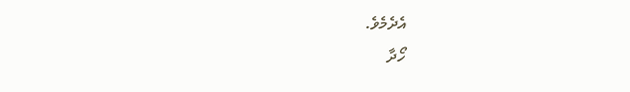އެދެމެވެ.
ހޯދާ